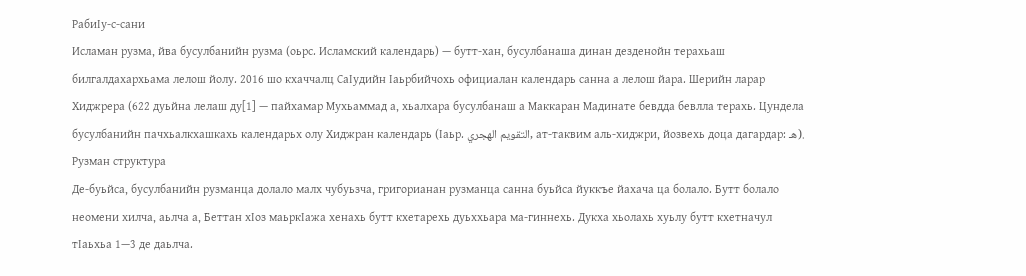РабиӀу-с-сани
Исламан рузма, йва бусулбанийн рузма (оьрс. Исламский календарь) — бутт-хан, бусулбанаша динан дезденойн терахьаш билгалдахархьама лелош йолу. 2016 шо кхаччалц СаӀудийн Ӏаьрбийчохь официалан календарь санна а лелош йара. Шерийн ларар Хиджрера (622 дуьйна лелаш ду[1] — пайхамар Мухьаммад а, хьалхара бусулбанаш а Маккаран Мадинате бевдда бевлла терахь. Цундела бусулбанийн пачхьалкхашкахь календарьх олу Хиджран календарь (Ӏаьр. التقويم الهجري, ат-таквим аль-хиджри, йозвехь доца дагардар: هـ).
Рузман структура
Де-буьйса, бусулбанийн рузманца долало малх чубуьзча, григорианан рузманца санна буьйса йуккъе йахача ца болало. Бутт болало неомени хилча, аьлча а, Беттан хӀоз маьркӀажа хенахь бутт кхетарехь дуьххьара ма-гиннехь. Дукха хьолахь хуьлу бутт кхетначул тӀаьхьа 1—3 де даьлча.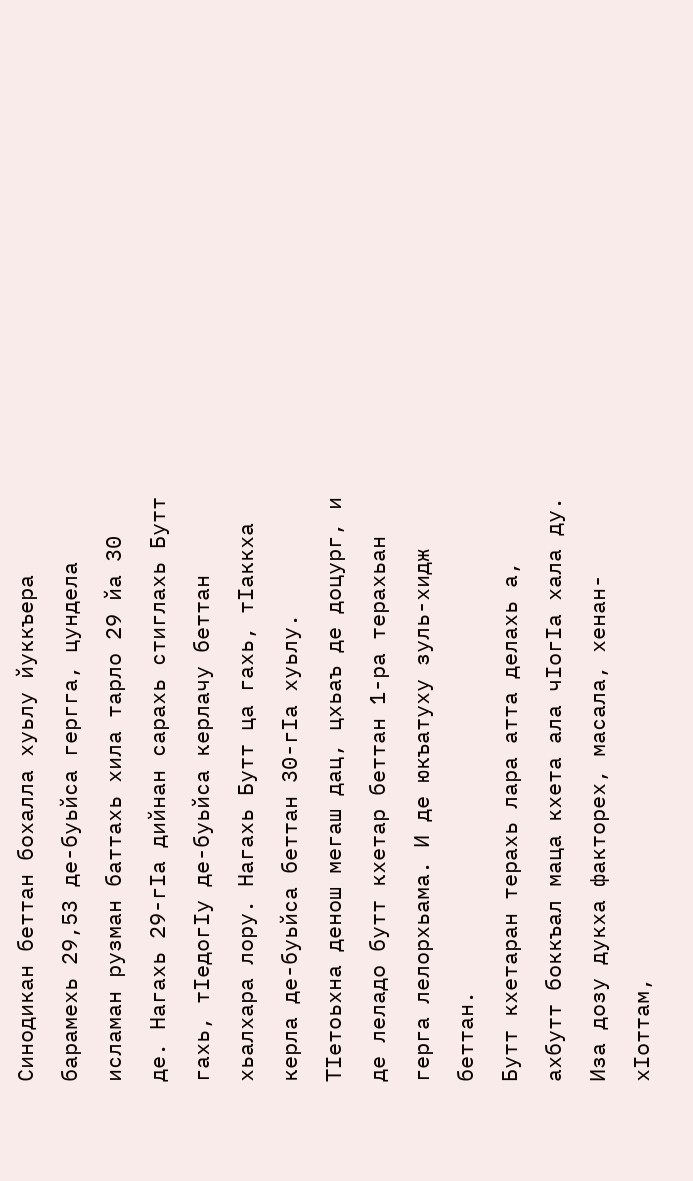Синодикан беттан бохалла хуьлу йуккъера барамехь 29,53 де-буьйса гергга, цундела исламан рузман баттахь хила тарло 29 йа 30 де. Нагахь 29-гӀа дийнан сарахь стиглахь Бутт гахь, тӀедогӀу де-буьйса керлачу беттан хьалхара лору. Нагахь Бутт ца гахь, тӀаккха керла де-буьйса беттан 30-гӀа хуьлу. ТӀетоьхна денош мегаш дац, цхьаъ де доцург, и де леладо бутт кхетар беттан 1-ра терахьан герга лелорхьама. И де юкъатуху зуль-хидж беттан.
Бутт кхетаран терахь лара атта делахь а, ахбутт боккъал маца кхета ала чӀогӀа хала ду. Иза дозу дукха факторех, масала, хенан-хӀоттам,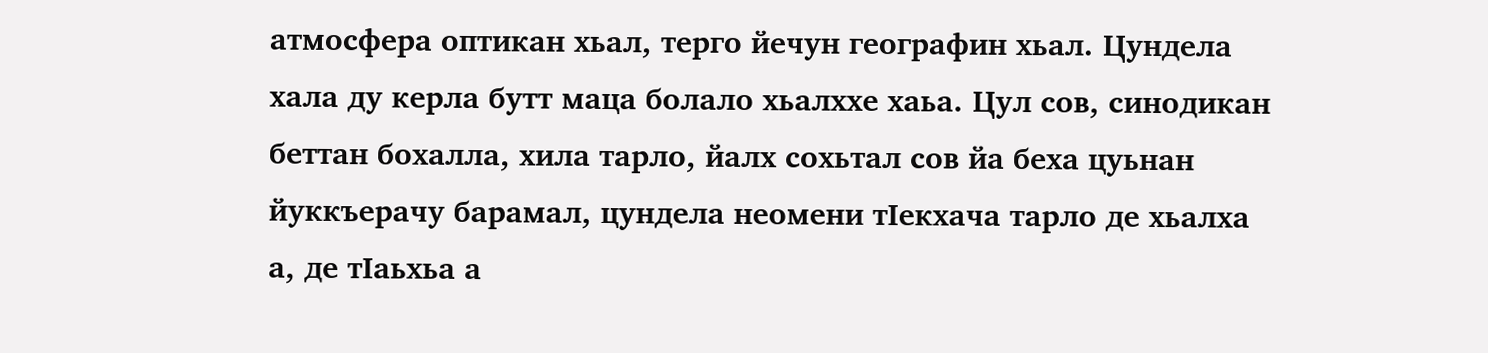атмосфера оптикан хьал, терго йечун географин хьал. Цундела хала ду керла бутт маца болало хьалххе хаьа. Цул сов, синодикан беттан бохалла, хила тарло, йалх сохьтал сов йа беха цуьнан йуккъерачу барамал, цундела неомени тӀекхача тарло де хьалха а, де тӀаьхьа а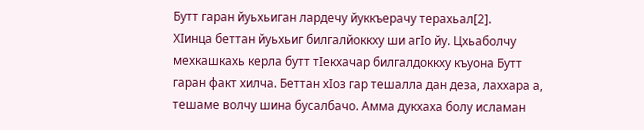Бутт гаран йуьхьиган лардечу йуккъерачу терахьал[2].
ХӀинца беттан йуьхьиг билгалйоккху ши агӀо йу. Цхьаболчу мехкашкахь керла бутт тӀекхачар билгалдоккху къуона Бутт гаран факт хилча. Беттан хӀоз гар тешалла дан деза, лаххара а, тешаме волчу шина бусалбачо. Амма дукхаха болу исламан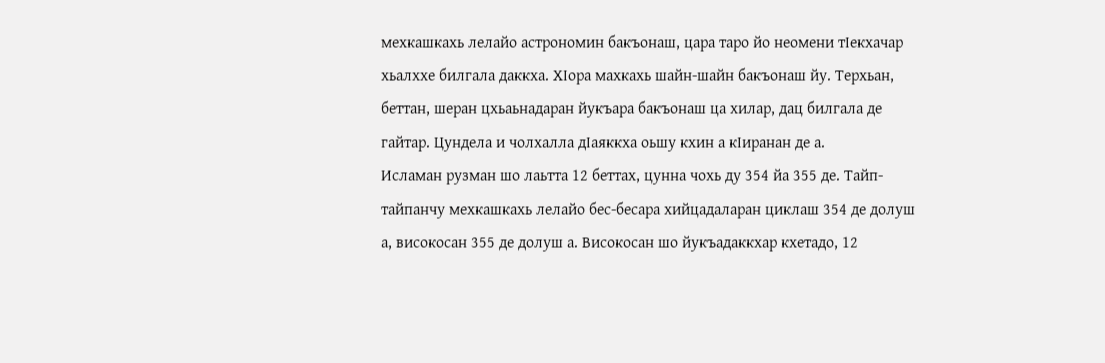мехкашкахь лелайо астрономин бакъонаш, цара таро йо неомени тӀекхачар хьалххе билгала даккха. ХӀора махкахь шайн-шайн бакъонаш йу. Терхьан, беттан, шеран цхьаьнадаран йукъара бакъонаш ца хилар, дац билгала де гайтар. Цундела и чолхалла дӀаяккха оьшу кхин а кӀиранан де а.
Исламан рузман шо лаьтта 12 беттах, цунна чохь ду 354 йа 355 де. Тайп-тайпанчу мехкашкахь лелайо бес-бесара хийцадаларан циклаш 354 де долуш а, високосан 355 де долуш а. Високосан шо йукъадаккхар кхетадо, 12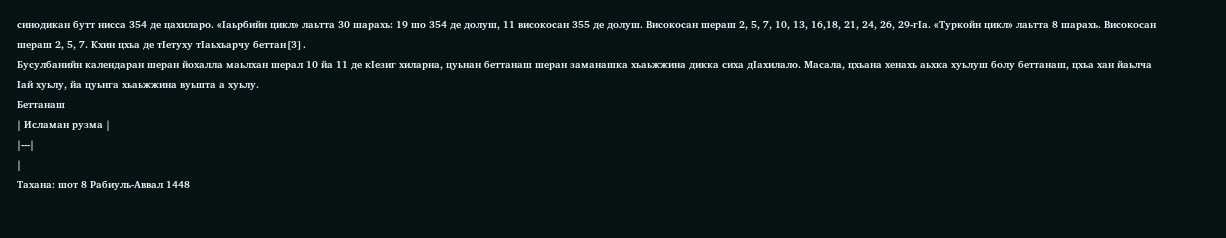синодикан бутт нисса 354 де цахиларо. «Ӏаьрбийн цикл» лаьтта 30 шарахь: 19 шо 354 де долуш, 11 високосан 355 де долуш. Високосан шераш 2, 5, 7, 10, 13, 16,18, 21, 24, 26, 29-гӀа. «Туркойн цикл» лаьтта 8 шарахь. Високосан шераш 2, 5, 7. Кхин цхьа де тӀетуху тӀаьхьарчу беттан[3].
Бусулбанийн календаран шеран йохалла маьлхан шерал 10 йа 11 де кӀезиг хиларна, цуьнан беттанаш шеран заманашка хьаьжжина дикка сиха дӀахилало. Масала, цхьана хенахь аьхка хуьлуш болу беттанаш, цхьа хан йаьлча Ӏай хуьлу, йа цуьнга хьаьжжина вуьшта а хуьлу.
Беттанаш
| Исламан рузма |
|---|
|
Тахана: шот 8 Рабиуль-Аввал 1448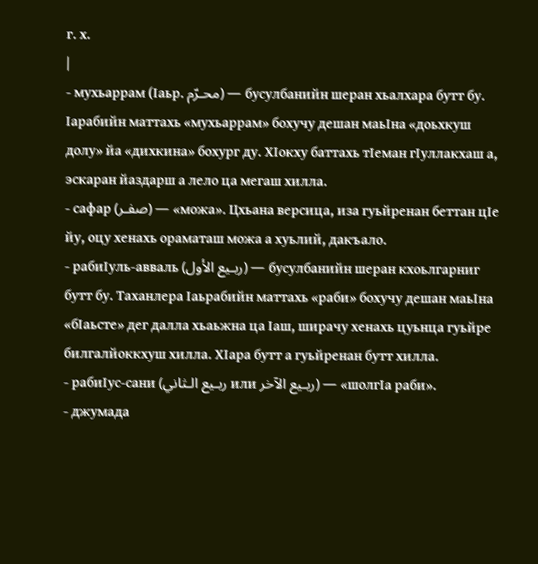г. х.
|
- мухьаррам (Ӏаьр. محـرّم) — бусулбанийн шеран хьалхара бутт бу. Ӏарабийн маттахь «мухьаррам» бохучу дешан маьӀна «доьхкуш долу» йа «дихкина» бохург ду. ХӀокху баттахь тӀеман гӀуллакхаш а, эскаран йаздарш а лело ца мегаш хилла.
- сафар (صفـر) — «можа». Цхьана версица, иза гуьйренан беттан цӀе йу, оцу хенахь ораматаш можа а хуьлий, дакъало.
- рабиӀуль-авваль (ربـيع الأول) — бусулбанийн шеран кхоьлгарниг бутт бу. Таханлера Ӏаьрабийн маттахь «раби» бохучу дешан маьӀна «бӀаьсте» дег далла хьаьжна ца Ӏаш, ширачу хенахь цуьнца гуьйре билгалйоккхуш хилла. ХӀара бутт а гуьйренан бутт хилла.
- рабиӀус-сани (ربـيع الـثاني или ربـيع الآخر) — «шолгӀа раби».
- джумада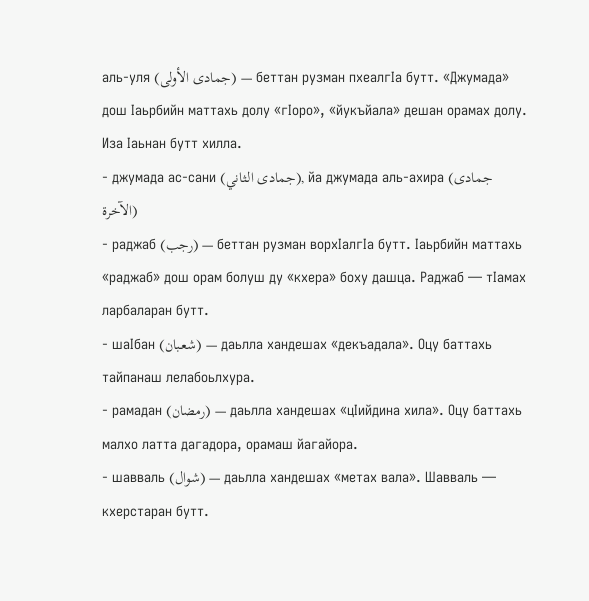аль-уля (جمادى الأولى) — беттан рузман пхеалгӀа бутт. «Джумада» дош Ӏаьрбийн маттахь долу «гӀоро», «йукъйала» дешан орамах долу. Иза Ӏаьнан бутт хилла.
- джумада ас-сани (جمادى الـثاني), йа джумада аль-ахира (جمادى الآخرة)
- раджаб (رجب) — беттан рузман ворхӀалгӀа бутт. Ӏаьрбийн маттахь «раджаб» дош орам болуш ду «кхера» боху дашца. Раджаб — тӀамах ларбаларан бутт.
- шаӀбан (شعـبان) — даьлла хандешах «декъадала». Оцу баттахь тайпанаш лелабоьлхура.
- рамадан (رمضان) — даьлла хандешах «цӀийдина хила». Оцу баттахь малхо латта дагадора, орамаш йагайора.
- шавваль (شوال) — даьлла хандешах «метах вала». Шавваль — кхерстаран бутт.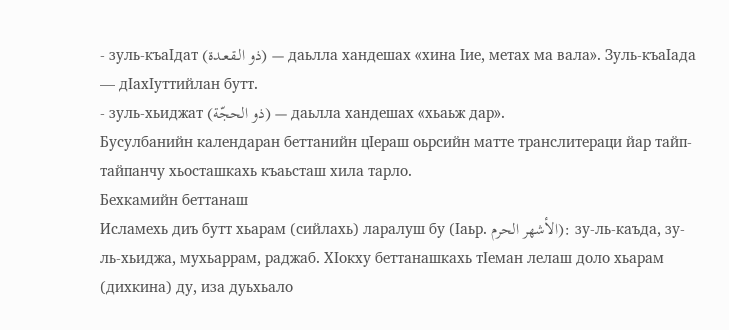- зуль-къаӀдат (ذو الـقـعـدة) — даьлла хандешах «хина Ӏие, метах ма вала». Зуль-къаӀада — дӀахӀуттийлан бутт.
- зуль-хьиджат (ذو الحجّة) — даьлла хандешах «хьаьж дар».
Бусулбанийн календаран беттанийн цӀераш оьрсийн матте транслитераци йар тайп-тайпанчу хьосташкахь къаьсташ хила тарло.
Бехкамийн беттанаш
Исламехь диъ бутт хьарам (сийлахь) ларалуш бу (Ӏаьр. الأشهر الحرم): зу-ль-каъда, зу-ль-хьиджа, мухьаррам, раджаб. ХӀокху беттанашкахь тӀеман лелаш доло хьарам (дихкина) ду, иза дуьхьало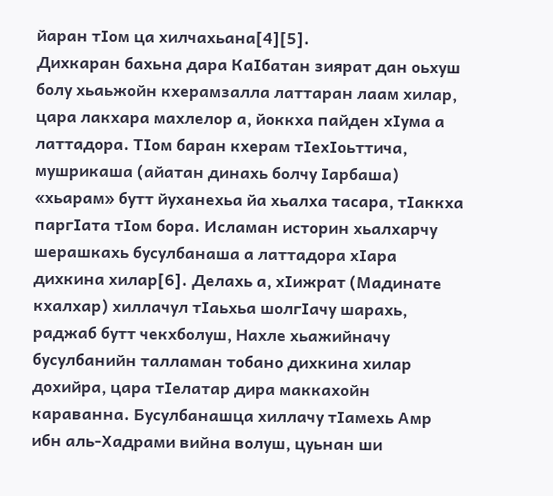йаран тӀом ца хилчахьана[4][5].
Дихкаран бахьна дара КаӀбатан зиярат дан оьхуш болу хьаьжойн кхерамзалла латтаран лаам хилар, цара лакхара махлелор а, йоккха пайден хӀума а латтадора. ТӀом баран кхерам тӀехӀоьттича, мушрикаша (айатан динахь болчу Ӏарбаша) «хьарам» бутт йуханехьа йа хьалха тасара, тӀаккха паргӀата тӀом бора. Исламан историн хьалхарчу шерашкахь бусулбанаша а латтадора хӀара дихкина хилар[6]. Делахь а, хӀижрат (Мадинате кхалхар) хиллачул тӀаьхьа шолгӀачу шарахь, раджаб бутт чекхболуш, Нахле хьажийначу бусулбанийн талламан тобано дихкина хилар дохийра, цара тӀелатар дира маккахойн караванна. Бусулбанашца хиллачу тӀамехь Амр ибн аль-Хадрами вийна волуш, цуьнан ши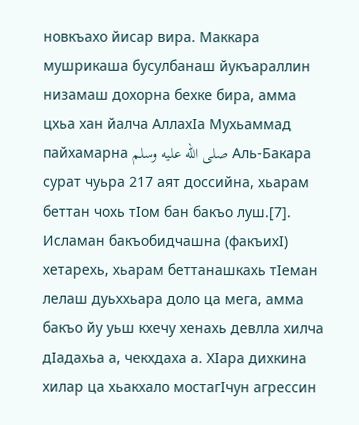новкъахо йисар вира. Маккара мушрикаша бусулбанаш йукъараллин низамаш дохорна бехке бира, амма цхьа хан йалча АллахӀа Мухьаммад пайхамарна صلى الله عليه وسلم Аль-Бакара сурат чуьра 217 аят доссийна, хьарам беттан чохь тӀом бан бакъо луш.[7].
Исламан бакъобидчашна (факъихӀ) хетарехь, хьарам беттанашкахь тӀеман лелаш дуьххьара доло ца мега, амма бакъо йу уьш кхечу хенахь девлла хилча дӀадахьа а, чекхдаха а. ХӀара дихкина хилар ца хьакхало мостагӀчун агрессин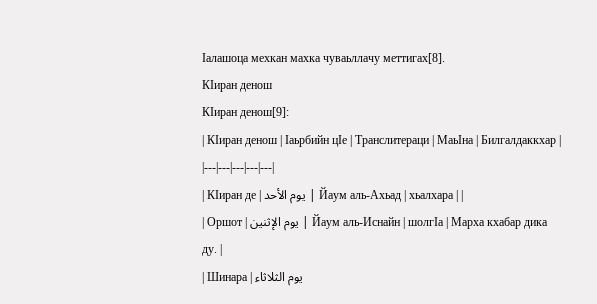Ӏалашоца мехкан махка чуваьллачу меттигах[8].
КӀиран денош
КӀиран денош[9]:
| КӀиран денош | Ӏаьрбийн цӀе | Транслитераци | МаьӀна | Билгалдаккхар |
|---|---|---|---|---|
| КӀиран де | يوم الأحد | Йаум аль-Ахьад | хьалхара | |
| Оршот | يوم الإثنين | Йаум аль-Иснайн | шолгӀа | Марха кхабар дика ду. |
| Шинара | يوم الثلاثاء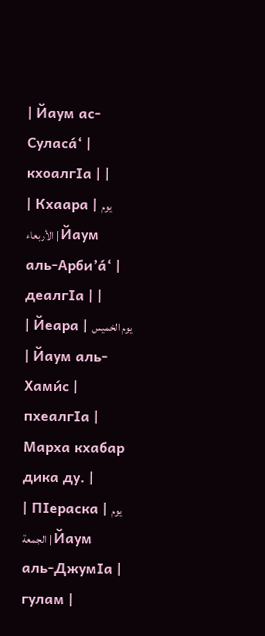| Йаум ас-Суласа́‘ | кхоалгӀа | |
| Кхаара | يوم الأربعاء | Йаум аль-Арби’а́‘ | деалгӀа | |
| Йеара | يوم الخميس | Йаум аль-Хами́с | пхеалгӀа | Марха кхабар дика ду. |
| ПӀераска | يوم الجمعة | Йаум аль-ДжумӀа | гулам |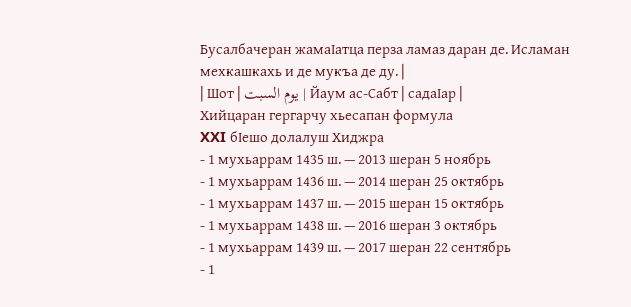Бусалбачеран жамаӀатца перза ламаз даран де. Исламан мехкашкахь и де мукъа де ду. |
| Шот | يوم السبت | Йаум ас-Сабт | садаӀар |
Хийцаран гергарчу хьесапан формула
XXI бӀешо долалуш Хиджра
- 1 мухьаррам 1435 ш. — 2013 шеран 5 ноябрь
- 1 мухьаррам 1436 ш. — 2014 шеран 25 октябрь
- 1 мухьаррам 1437 ш. — 2015 шеран 15 октябрь
- 1 мухьаррам 1438 ш. — 2016 шеран 3 октябрь
- 1 мухьаррам 1439 ш. — 2017 шеран 22 сентябрь
- 1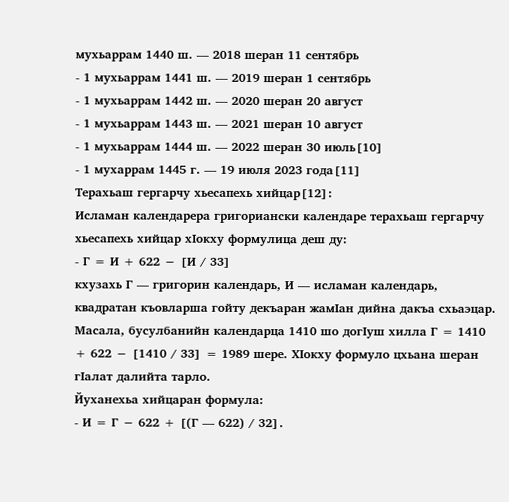мухьаррам 1440 ш. — 2018 шеран 11 сентябрь
- 1 мухьаррам 1441 ш. — 2019 шеран 1 сентябрь
- 1 мухьаррам 1442 ш. — 2020 шеран 20 август
- 1 мухьаррам 1443 ш. — 2021 шеран 10 август
- 1 мухьаррам 1444 ш. — 2022 шеран 30 июль[10]
- 1 мухаррам 1445 г. — 19 июля 2023 года[11]
Терахьаш гергарчу хьесапехь хийцар[12]:
Исламан календарера григориански календаре терахьаш гергарчу хьесапехь хийцар хӀокху формулица деш ду:
- Г = И + 622 − [И / 33]
кхузахь Г — григорин календарь, И — исламан календарь, квадратан къовларша гойту декъаран жамӀан дийна дакъа схьаэцар.
Масала, бусулбанийн календарца 1410 шо догӀуш хилла Г = 1410 + 622 − [1410 / 33] = 1989 шере. ХӀокху формуло цхьана шеран гӀалат далийта тарло.
Йуханехьа хийцаран формула:
- И = Г − 622 + [(Г — 622) / 32].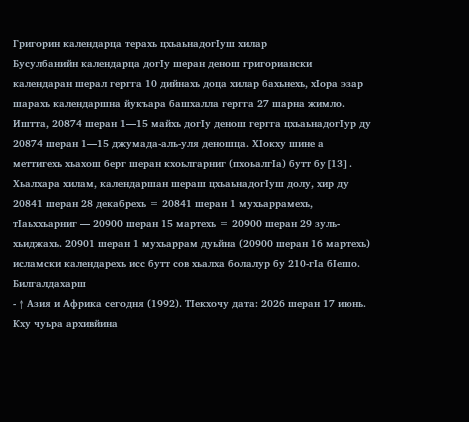Григорин календарца терахь цхьаьнадогӀуш хилар
Бусулбанийн календарца догӀу шеран денош григориански календаран шерал гергга 10 дийнахь доца хилар бахьнехь, хӀора эзар шарахь календаршна йукъара башхалла гергга 27 шарна жимло. Иштта, 20874 шеран 1—15 майхь догӀу денош гергга цхьаьнадогӀур ду 20874 шеран 1—15 джумада-аль-уля деношца. ХӀокху шине а меттигехь хьахош берг шеран кхоьлгарниг (пхоьалгӀа) бутт бу[13]. Хьалхара хилам, календаршан шераш цхьаьнадогӀуш долу, хир ду 20841 шеран 28 декабрехь = 20841 шеран 1 мухьаррамехь, тӀаьххьарниг — 20900 шеран 15 мартехь = 20900 шеран 29 зуль-хьиджахь. 20901 шеран 1 мухьаррам дуьйна (20900 шеран 16 мартехь) исламски календарехь исс бутт сов хьалха болалур бу 210-гӀа бӀешо.
Билгалдахарш
- ↑ Азия и Африка сегодня (1992). ТӀекхочу дата: 2026 шеран 17 июнь. Кху чуьра архивйина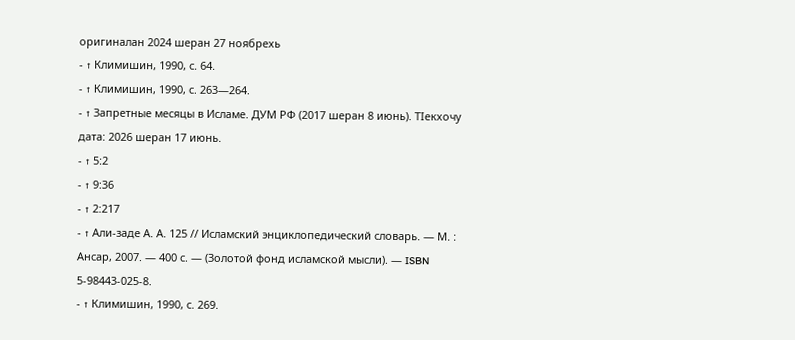оригиналан 2024 шеран 27 ноябрехь
- ↑ Климишин, 1990, с. 64.
- ↑ Климишин, 1990, с. 263—264.
- ↑ Запретные месяцы в Исламе. ДУМ РФ (2017 шеран 8 июнь). ТӀекхочу дата: 2026 шеран 17 июнь.
- ↑ 5:2
- ↑ 9:36
- ↑ 2:217
- ↑ Али-заде А. А. 125 // Исламский энциклопедический словарь. — М. : Ансар, 2007. — 400 с. — (Золотой фонд исламской мысли). — ISBN 5-98443-025-8.
- ↑ Климишин, 1990, с. 269.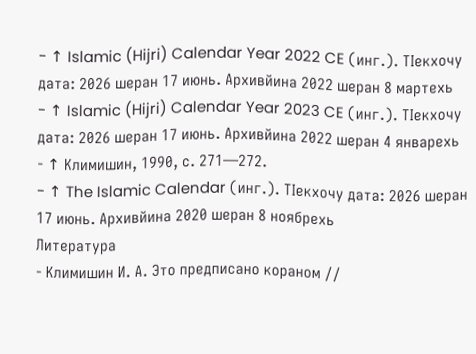- ↑ Islamic (Hijri) Calendar Year 2022 CE (инг.). ТӀекхочу дата: 2026 шеран 17 июнь. Архивйина 2022 шеран 8 мартехь
- ↑ Islamic (Hijri) Calendar Year 2023 CE (инг.). ТӀекхочу дата: 2026 шеран 17 июнь. Архивйина 2022 шеран 4 январехь
- ↑ Климишин, 1990, с. 271—272.
- ↑ The Islamic Calendar (инг.). ТӀекхочу дата: 2026 шеран 17 июнь. Архивйина 2020 шеран 8 ноябрехь
Литература
- Климишин И. А. Это предписано кораном //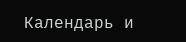Календарь и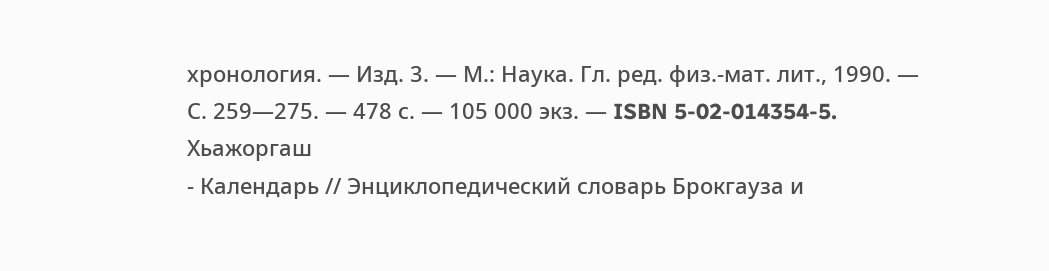хронология. — Изд. 3. — М.: Наука. Гл. ред. физ.-мат. лит., 1990. — С. 259—275. — 478 с. — 105 000 экз. — ISBN 5-02-014354-5.
Хьажоргаш
- Календарь // Энциклопедический словарь Брокгауза и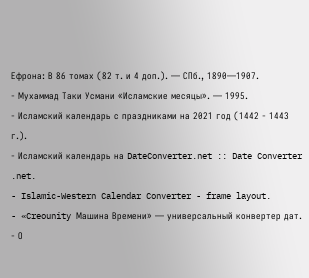Ефрона: В 86 томах (82 т. и 4 доп.). — СПб., 1890—1907.
- Мухаммад Таки Усмани «Исламские месяцы». — 1995.
- Исламский календарь с праздниками на 2021 год (1442 - 1443 г.).
- Исламский календарь на DateConverter.net :: Date Converter .net.
- Islamic-Western Calendar Converter - frame layout.
- «Creounity Машина Времени» — универсальный конвертер дат.
- О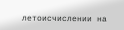летоисчислении на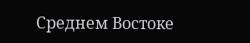Среднем Востоке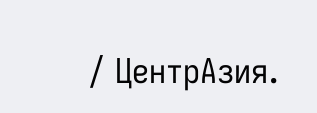/ ЦентрАзия.